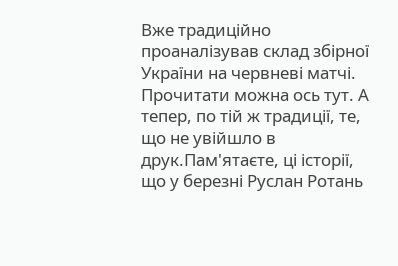Вже традиційно проаналізував склад збірної України на червневі матчі. Прочитати можна ось тут. А тепер, по тій ж традиції, те, що не увійшло в друк.Пам'ятаєте, ці історії, що у березні Руслан Ротань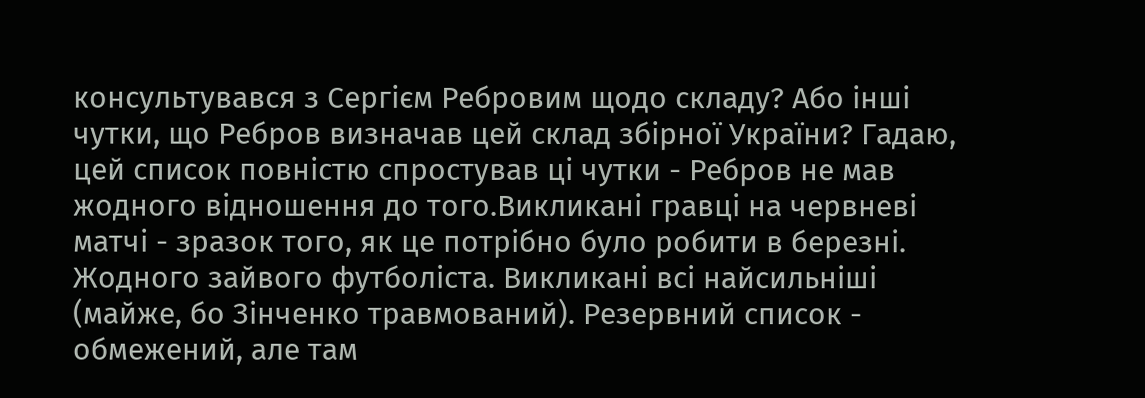консультувався з Сергієм Ребровим щодо складу? Або інші чутки, що Ребров визначав цей склад збірної України? Гадаю, цей список повністю спростував ці чутки - Ребров не мав жодного відношення до того.Викликані гравці на червневі матчі - зразок того, як це потрібно було робити в березні. Жодного зайвого футболіста. Викликані всі найсильніші (майже, бо Зінченко травмований). Резервний список - обмежений, але там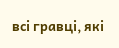всі гравці, які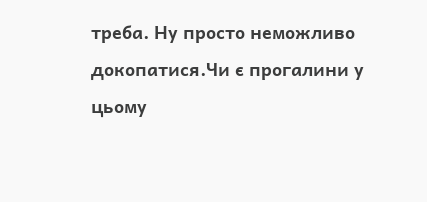треба. Ну просто неможливо докопатися.Чи є прогалини у цьому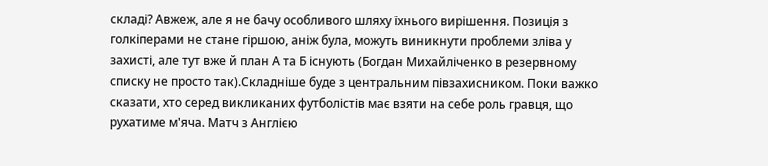складі? Авжеж, але я не бачу особливого шляху їхнього вирішення. Позиція з голкіперами не стане гіршою, аніж була, можуть виникнути проблеми зліва у захисті, але тут вже й план А та Б існують (Богдан Михайліченко в резервному списку не просто так).Складніше буде з центральним півзахисником. Поки важко сказати, хто серед викликаних футболістів має взяти на себе роль гравця, що рухатиме м'яча. Матч з Англією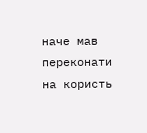наче мав переконати на користь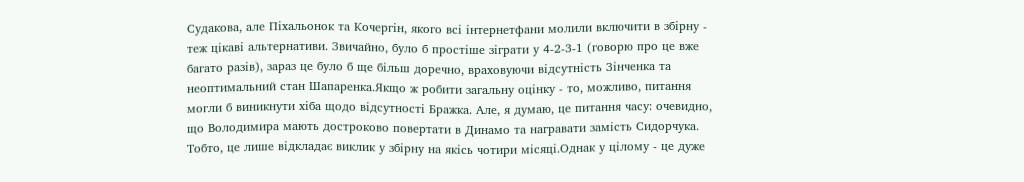Судакова, але Піхальонок та Кочергін, якого всі інтернетфани молили включити в збірну - теж цікаві альтернативи. Звичайно, було б простіше зіграти у 4-2-3-1 (говорю про це вже багато разів), зараз це було б ще більш доречно, враховуючи відсутність Зінченка та неоптимальний стан Шапаренка.Якщо ж робити загальну оцінку - то, можливо, питання могли б виникнути хіба щодо відсутності Бражка. Але, я думаю, це питання часу: очевидно, що Володимира мають достроково повертати в Динамо та награвати замість Сидорчука. Тобто, це лише відкладає виклик у збірну на якісь чотири місяці.Однак у цілому - це дуже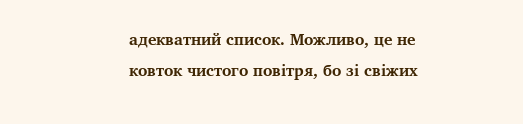адекватний список. Можливо, це не ковток чистого повітря, бо зі свіжих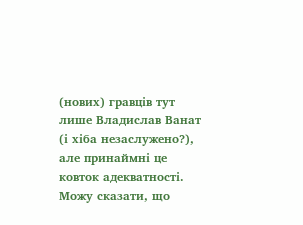(нових) гравців тут лише Владислав Ванат (і хіба незаслужено?), але принаймні це ковток адекватності. Можу сказати, що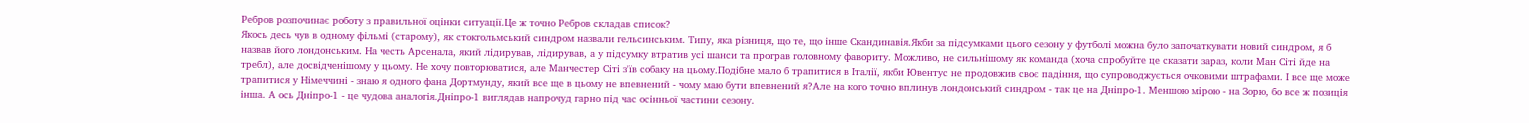Ребров розпочинає роботу з правильної оцінки ситуації.Це ж точно Ребров складав список?
Якось десь чув в одному фільмі (старому), як стокгольмський синдром назвали гельсинським. Типу, яка різниця, що те, що інше Скандинавія.Якби за підсумками цього сезону у футболі можна було започаткувати новий синдром, я б назвав його лондонським. На честь Арсенала, який лідирував, лідирував, а у підсумку втратив усі шанси та програв головному фавориту. Можливо, не сильнішому як команда (хоча спробуйте це сказати зараз, коли Ман Сіті йде на требл), але досвідченішому у цьому. Не хочу повторюватися, але Манчестер Сіті з'їв собаку на цьому.Подібне мало б трапитися в Італії, якби Ювентус не продовжив своє падіння, що супроводжується очковими штрафами. І все ще може трапитися у Німеччині - знаю я одного фана Дортмунду, який все ще в цьому не впевнений - чому маю бути впевнений я?Але на кого точно вплинув лондонський синдром - так це на Дніпро-1. Меншою мірою - на Зорю, бо все ж позиція інша. А ось Дніпро-1 - це чудова аналогія.Дніпро-1 виглядав напрочуд гарно під час осінньої частини сезону.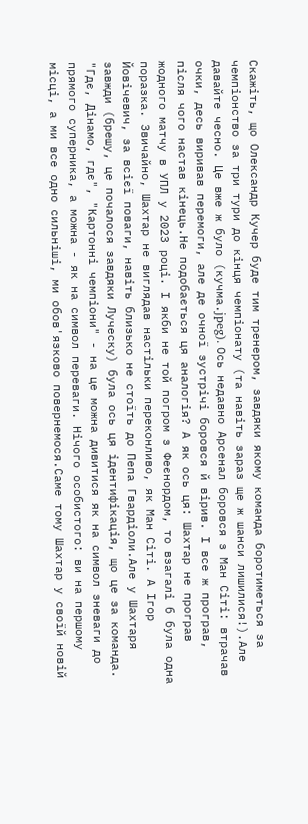Скажіть, що Олександр Кучер буде тим тренером, завдяки якому команда боротиметься за чемпіонство за три тури до кінця чемпіонату (та навіть зараз ще ж шанси лишилися!).Але давайте чесно. Це вже ж було (кучма.jpeg). Ось недавно Арсенал боровся з Ман Сіті: втрачав очки, десь виривав перемоги, але де очної зустрічі боровся й вірив. І все ж програв, після чого настав кінець.Не подобається ця аналогія? А як ось ця: Шахтар не програв жодного матчу в УПЛ у 2023 році. І якби не той погром з Феєнордом, то взагалі б була одна поразка. Звичайно, Шахтар не виглядав настільки переконливо, як Ман Сіті. А Ігор Йовічевич, за всієї поваги, навіть близько не стоїть до Пепа Гвардіоли.Але у Шахтаря завжди (брешу, це почалося завдяки Луческу) була ось ця ідентифікація, що це за команда. "Гдє, Дінамо, гдє", "Картонні чемпіони" - на це можна дивитися як на символ зневаги до прямого суперника, а можна - як на символ переваги. Нічого особистого: ви на першому місці, а ми все одно сильніші, ми обов'язково повернемося.Саме тому Шахтар у своїй новій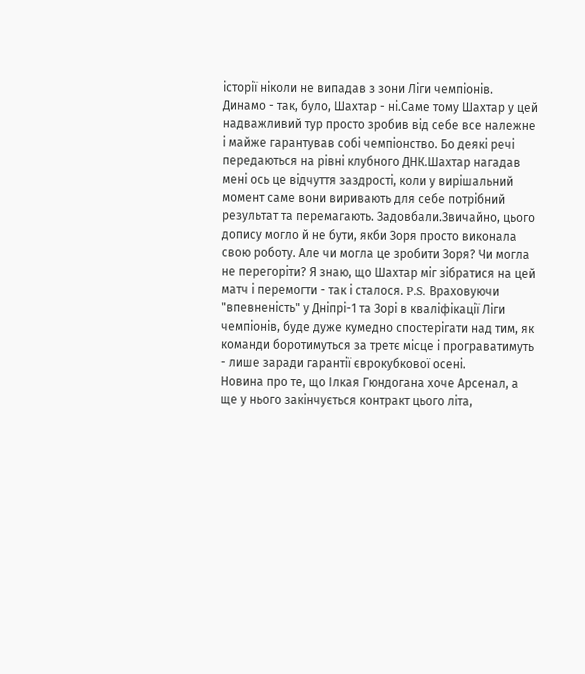історії ніколи не випадав з зони Ліги чемпіонів. Динамо - так, було, Шахтар - ні.Саме тому Шахтар у цей надважливий тур просто зробив від себе все належне і майже гарантував собі чемпіонство. Бо деякі речі передаються на рівні клубного ДНК.Шахтар нагадав мені ось це відчуття заздрості, коли у вирішальний момент саме вони виривають для себе потрібний результат та перемагають. Задовбали.Звичайно, цього допису могло й не бути, якби Зоря просто виконала свою роботу. Але чи могла це зробити Зоря? Чи могла не перегоріти? Я знаю, що Шахтар міг зібратися на цей матч і перемогти - так і сталося. P.S. Враховуючи "впевненість" у Дніпрі-1 та Зорі в кваліфікації Ліги чемпіонів, буде дуже кумедно спостерігати над тим, як команди боротимуться за третє місце і програватимуть - лише заради гарантії єврокубкової осені.
Новина про те, що Ілкая Гюндогана хоче Арсенал, а ще у нього закінчується контракт цього літа,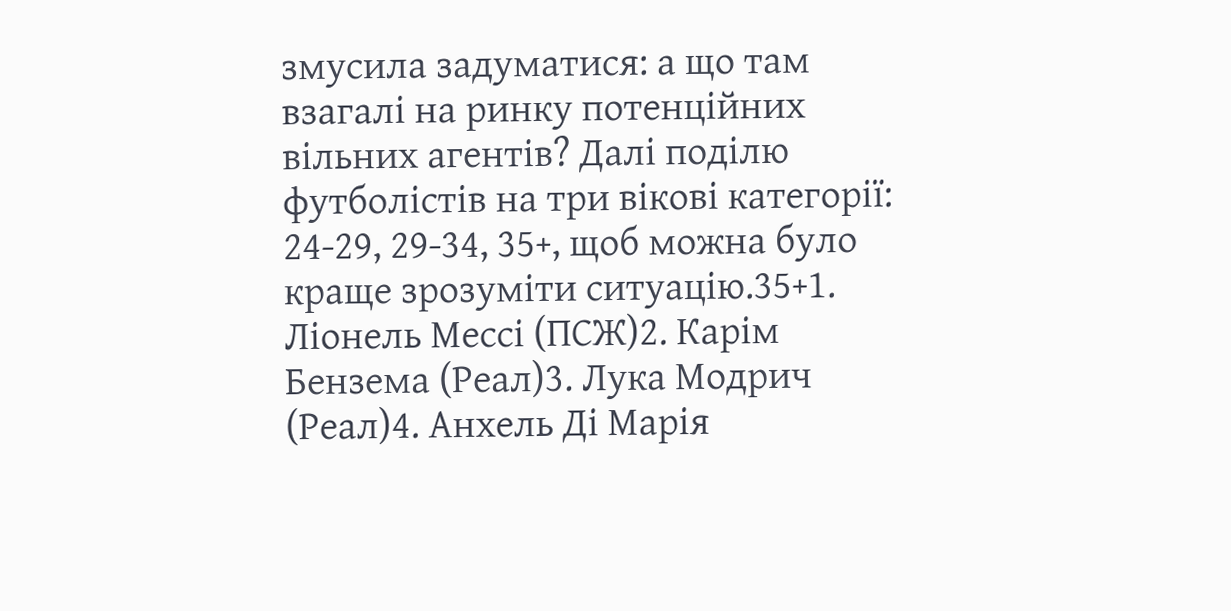змусила задуматися: а що там взагалі на ринку потенційних вільних агентів? Далі поділю футболістів на три вікові категорії: 24-29, 29-34, 35+, щоб можна було краще зрозуміти ситуацію.35+1. Ліонель Мессі (ПСЖ)2. Карім Бензема (Реал)3. Лука Модрич (Реал)4. Анхель Ді Марія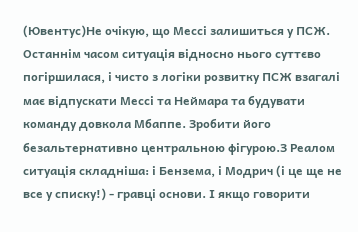(Ювентус)Не очікую, що Мессі залишиться у ПСЖ. Останнім часом ситуація відносно нього суттєво погіршилася, і чисто з логіки розвитку ПСЖ взагалі має відпускати Мессі та Неймара та будувати команду довкола Мбаппе. Зробити його безальтернативно центральною фігурою.З Реалом ситуація складніша: і Бензема, і Модрич (і це ще не все у списку!) - гравці основи. І якщо говорити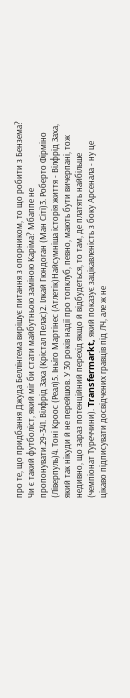про те, що придбання Джуда Беллінгема вирішує питання з опорником, то що робити з Бензема? Чи є такий футболіст, який міг би стати майбутньою заміною Каріма? Мбаппе не пропонувати.29-341. Вілфрід Заха (Крістал Пелас)2. Ілкай Гюндоган (Ман Сіті)3. Роберто Фірміно (Ліверпуль)4. Тоні Кроос (Реал)5. Іньїго Мартінес (Атлетік)Найсумніша історія життя - Вілфрід Заха, який так нікуди й не перейшов. У 30 років надії про топклуб, певно, мають бути вичерпані, тож недивно, що зараз потенційний перехід якщо й відбудеться, то там, де платять найбільше (чемпіонат Туреччини). Transfermarkt, який показує зацікавленість з боку Арсенала - ну це цікаво підписувати досвідчених гравців під ЛЧ, але ж не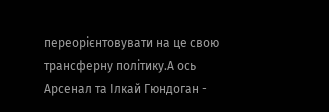переорієнтовувати на це свою трансферну політику.А ось Арсенал та Ілкай Гюндоган -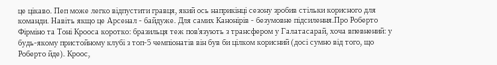це цікаво. Пеп може легко відпустити гравця, який ось наприкінці сезону зробив стільки корисного для команди. Навіть якщо це Арсенал - байдуже. Для самих Канонірів - безумовне підсилення.Про Роберто Фірміно та Тоні Крооса коротко: бразильця теж пов'язують з трансфером у Галатасарай, хоча впевнений: у будь-якому пристойному клубі з топ-5 чемпіонатів він був би цілком корисний (досі сумно від того, що Роберто йде). Кроос,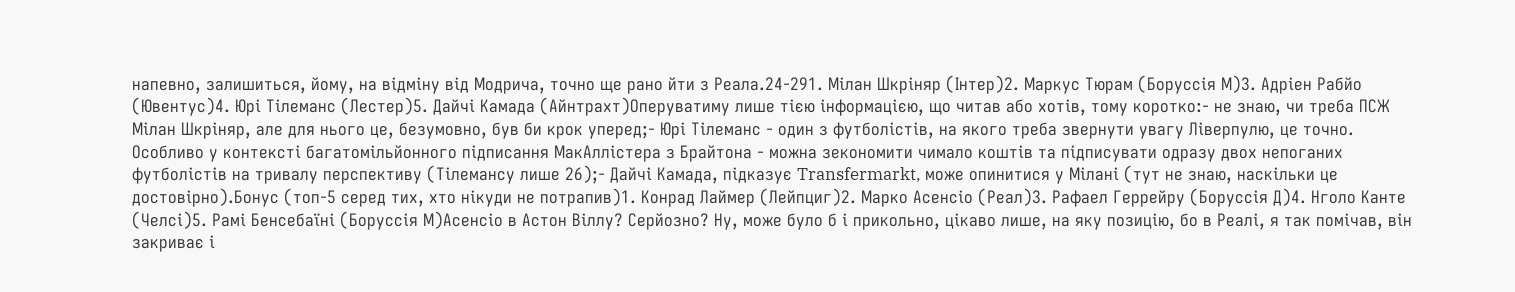напевно, залишиться, йому, на відміну від Модрича, точно ще рано йти з Реала.24-291. Мілан Шкріняр (Інтер)2. Маркус Тюрам (Боруссія М)3. Адріен Рабйо (Ювентус)4. Юрі Тілеманс (Лестер)5. Дайчі Камада (Айнтрахт)Оперуватиму лише тією інформацією, що читав або хотів, тому коротко:- не знаю, чи треба ПСЖ Мілан Шкріняр, але для нього це, безумовно, був би крок уперед;- Юрі Тілеманс - один з футболістів, на якого треба звернути увагу Ліверпулю, це точно. Особливо у контексті багатомільйонного підписання МакАллістера з Брайтона - можна зекономити чимало коштів та підписувати одразу двох непоганих футболістів на тривалу перспективу (Тілемансу лише 26);- Дайчі Камада, підказує Transfermarkt, може опинитися у Мілані (тут не знаю, наскільки це достовірно).Бонус (топ-5 серед тих, хто нікуди не потрапив)1. Конрад Лаймер (Лейпциг)2. Марко Асенсіо (Реал)3. Рафаел Геррейру (Боруссія Д)4. Нголо Канте (Челсі)5. Рамі Бенсебаїні (Боруссія М)Асенсіо в Астон Віллу? Серйозно? Ну, може було б і прикольно, цікаво лише, на яку позицію, бо в Реалі, я так помічав, він закриває і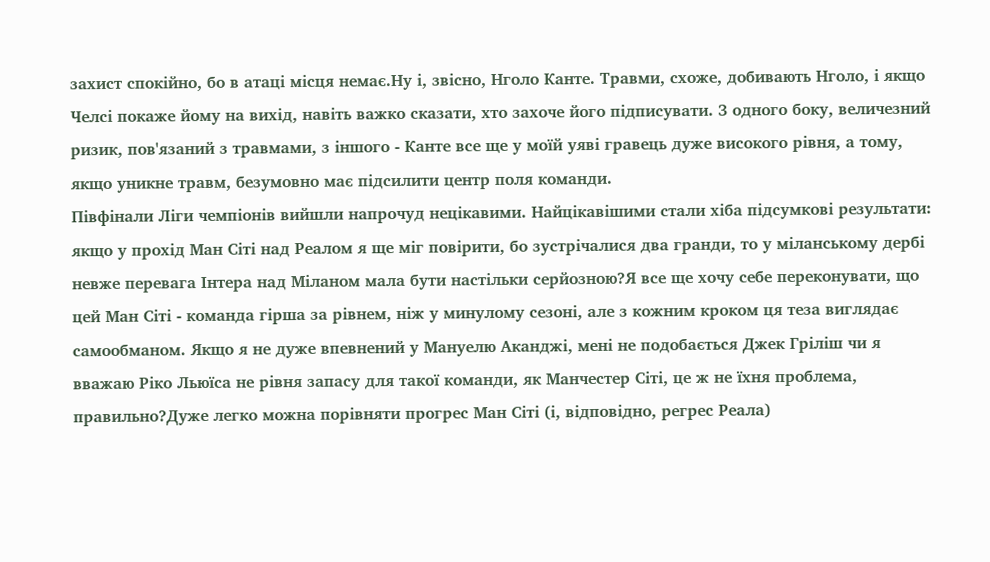захист спокійно, бо в атаці місця немає.Ну і, звісно, Нголо Канте. Травми, схоже, добивають Нголо, і якщо Челсі покаже йому на вихід, навіть важко сказати, хто захоче його підписувати. З одного боку, величезний ризик, пов'язаний з травмами, з іншого - Канте все ще у моїй уяві гравець дуже високого рівня, а тому, якщо уникне травм, безумовно має підсилити центр поля команди.
Півфінали Ліги чемпіонів вийшли напрочуд нецікавими. Найцікавішими стали хіба підсумкові результати: якщо у прохід Ман Сіті над Реалом я ще міг повірити, бо зустрічалися два гранди, то у міланському дербі невже перевага Інтера над Міланом мала бути настільки серйозною?Я все ще хочу себе переконувати, що цей Ман Сіті - команда гірша за рівнем, ніж у минулому сезоні, але з кожним кроком ця теза виглядає самообманом. Якщо я не дуже впевнений у Мануелю Аканджі, мені не подобається Джек Гріліш чи я вважаю Ріко Льюїса не рівня запасу для такої команди, як Манчестер Сіті, це ж не їхня проблема, правильно?Дуже легко можна порівняти прогрес Ман Сіті (і, відповідно, регрес Реала)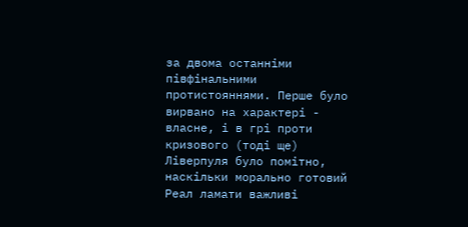за двома останніми півфінальними протистояннями. Перше було вирвано на характері - власне, і в грі проти кризового (тоді ще) Ліверпуля було помітно, наскільки морально готовий Реал ламати важливі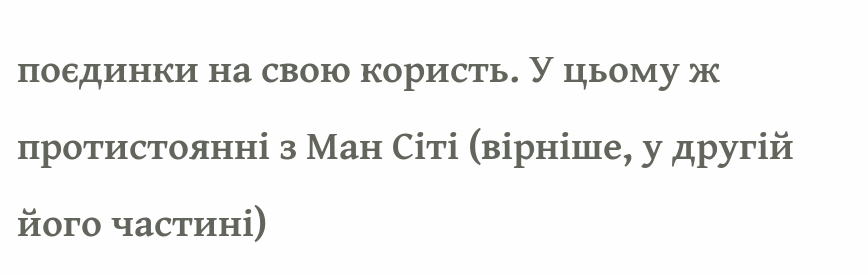поєдинки на свою користь. У цьому ж протистоянні з Ман Сіті (вірніше, у другій його частині)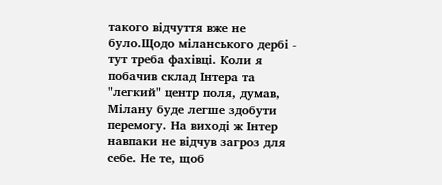такого відчуття вже не було.Щодо міланського дербі - тут треба фахівці. Коли я побачив склад Інтера та "легкий" центр поля, думав, Мілану буде легше здобути перемогу. На виході ж Інтер навпаки не відчув загроз для себе. Не те, щоб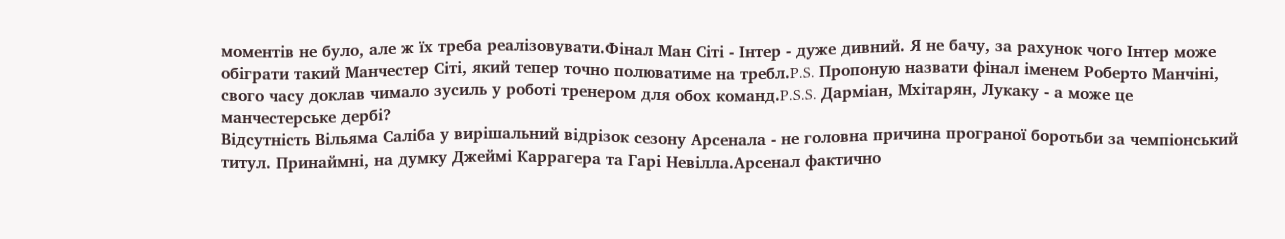моментів не було, але ж їх треба реалізовувати.Фінал Ман Сіті - Інтер - дуже дивний. Я не бачу, за рахунок чого Інтер може обіграти такий Манчестер Сіті, який тепер точно полюватиме на требл.P.S. Пропоную назвати фінал іменем Роберто Манчіні, свого часу доклав чимало зусиль у роботі тренером для обох команд.P.S.S. Дарміан, Мхітарян, Лукаку - а може це манчестерське дербі?
Відсутність Вільяма Саліба у вирішальний відрізок сезону Арсенала - не головна причина програної боротьби за чемпіонський титул. Принаймні, на думку Джеймі Каррагера та Гарі Невілла.Арсенал фактично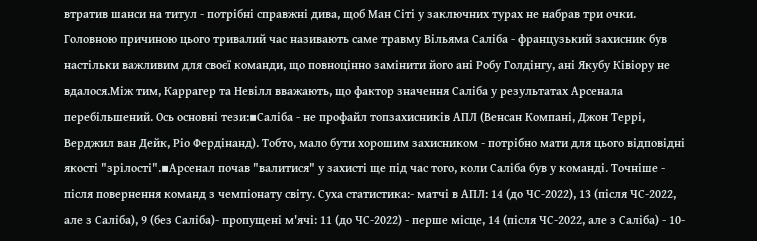втратив шанси на титул - потрібні справжні дива, щоб Ман Сіті у заключних турах не набрав три очки. Головною причиною цього тривалий час називають саме травму Вільяма Саліба - французький захисник був настільки важливим для своєї команди, що повноцінно замінити його ані Робу Голдінгу, ані Якубу Ківіору не вдалося.Між тим, Каррагер та Невілл вважають, що фактор значення Саліба у результатах Арсенала перебільшений. Ось основні тези:▪Саліба - не профайл топзахисників АПЛ (Венсан Компані, Джон Террі, Верджил ван Дейк, Ріо Фердінанд). Тобто, мало бути хорошим захисником - потрібно мати для цього відповідні якості "зрілості".▪Арсенал почав "валитися" у захисті ще під час того, коли Саліба був у команді. Точніше - після повернення команд з чемпіонату світу. Суха статистика:- матчі в АПЛ: 14 (до ЧС-2022), 13 (після ЧС-2022, але з Саліба), 9 (без Саліба)- пропущені м'ячі: 11 (до ЧС-2022) - перше місце, 14 (після ЧС-2022, але з Саліба) - 10-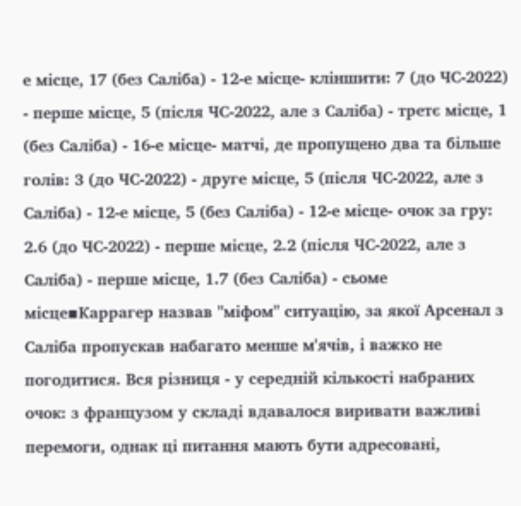е місце, 17 (без Саліба) - 12-е місце- кліншити: 7 (до ЧС-2022) - перше місце, 5 (після ЧС-2022, але з Саліба) - третє місце, 1 (без Саліба) - 16-е місце- матчі, де пропущено два та більше голів: 3 (до ЧС-2022) - друге місце, 5 (після ЧС-2022, але з Саліба) - 12-е місце, 5 (без Саліба) - 12-е місце- очок за гру: 2.6 (до ЧС-2022) - перше місце, 2.2 (після ЧС-2022, але з Саліба) - перше місце, 1.7 (без Саліба) - сьоме місце▪Каррагер назвав "міфом" ситуацію, за якої Арсенал з Саліба пропускав набагато менше м'ячів, і важко не погодитися. Вся різниця - у середній кількості набраних очок: з французом у складі вдавалося виривати важливі перемоги, однак ці питання мають бути адресовані,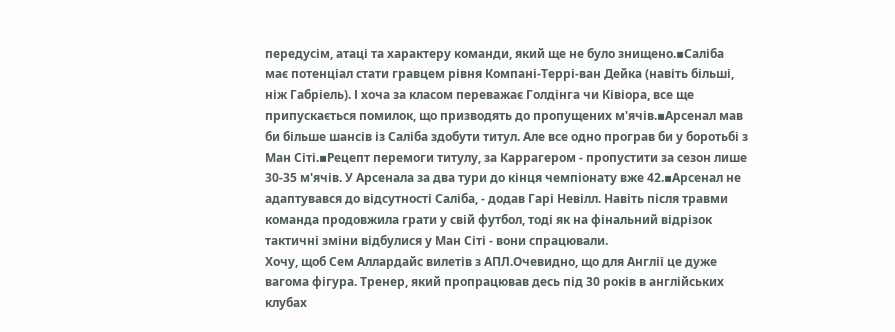передусім, атаці та характеру команди, який ще не було знищено.▪Саліба має потенціал стати гравцем рівня Компані-Террі-ван Дейка (навіть більші, ніж Габріель). І хоча за класом переважає Голдінга чи Ківіора, все ще припускається помилок, що призводять до пропущених м'ячів.▪Арсенал мав би більше шансів із Саліба здобути титул. Але все одно програв би у боротьбі з Ман Сіті.▪Рецепт перемоги титулу, за Каррагером - пропустити за сезон лише 30-35 м'ячів. У Арсенала за два тури до кінця чемпіонату вже 42.▪Арсенал не адаптувався до відсутності Саліба, - додав Гарі Невілл. Навіть після травми команда продовжила грати у свій футбол, тоді як на фінальний відрізок тактичні зміни відбулися у Ман Сіті - вони спрацювали.
Хочу, щоб Сем Аллардайс вилетів з АПЛ.Очевидно, що для Англії це дуже вагома фігура. Тренер, який пропрацював десь під 30 років в англійських клубах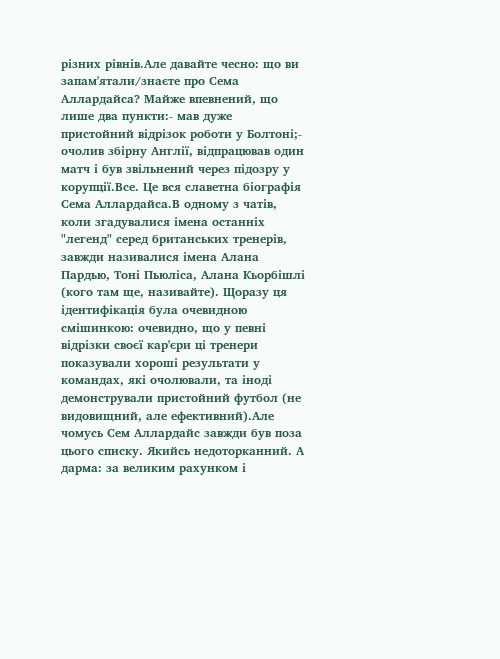різних рівнів.Але давайте чесно: що ви запам'ятали/знаєте про Сема Аллардайса? Майже впевнений, що лише два пункти:- мав дуже пристойний відрізок роботи у Болтоні;- очолив збірну Англії, відпрацював один матч і був звільнений через підозру у корупції.Все. Це вся славетна біографія Сема Аллардайса.В одному з чатів, коли згадувалися імена останніх "легенд" серед британських тренерів, завжди називалися імена Алана Пардью, Тоні Пьюліса, Алана Кьорбішлі (кого там ще, називайте). Щоразу ця ідентифікація була очевидною смішинкою: очевидно, що у певні відрізки своєї кар'єри ці тренери показували хороші результати у командах, які очолювали, та іноді демонстрували пристойний футбол (не видовищний, але ефективний).Але чомусь Сем Аллардайс завжди був поза цього списку. Якийсь недоторканний. А дарма: за великим рахунком і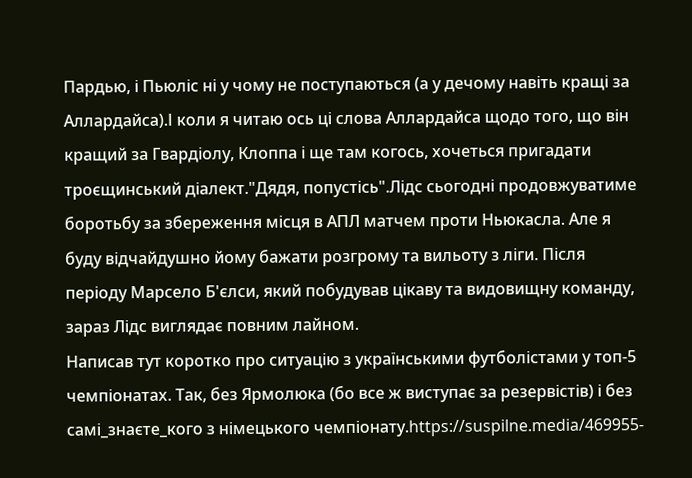Пардью, і Пьюліс ні у чому не поступаються (а у дечому навіть кращі за Аллардайса).І коли я читаю ось ці слова Аллардайса щодо того, що він кращий за Гвардіолу, Клоппа і ще там когось, хочеться пригадати троєщинський діалект."Дядя, попустісь".Лідс сьогодні продовжуватиме боротьбу за збереження місця в АПЛ матчем проти Ньюкасла. Але я буду відчайдушно йому бажати розгрому та вильоту з ліги. Після періоду Марсело Б'єлси, який побудував цікаву та видовищну команду, зараз Лідс виглядає повним лайном.
Написав тут коротко про ситуацію з українськими футболістами у топ-5 чемпіонатах. Так, без Ярмолюка (бо все ж виступає за резервістів) і без самі_знаєте_кого з німецького чемпіонату.https://suspilne.media/469955-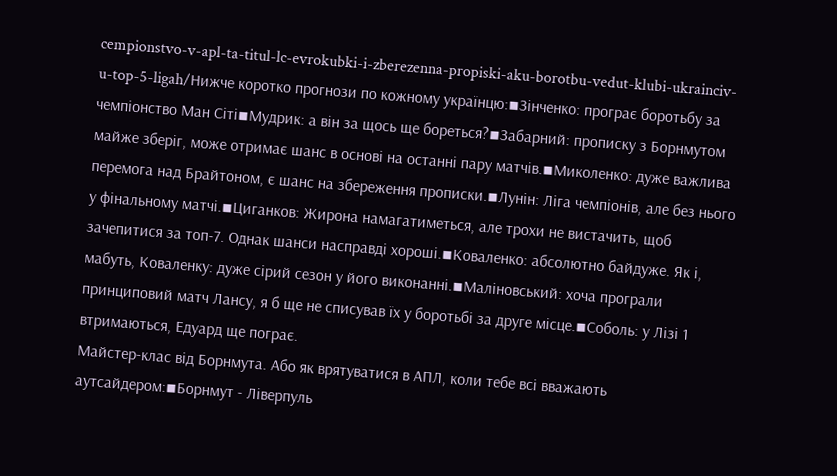cempionstvo-v-apl-ta-titul-lc-evrokubki-i-zberezenna-propiski-aku-borotbu-vedut-klubi-ukrainciv-u-top-5-ligah/Нижче коротко прогнози по кожному українцю:▪Зінченко: програє боротьбу за чемпіонство Ман Сіті▪Мудрик: а він за щось ще бореться?▪Забарний: прописку з Борнмутом майже зберіг, може отримає шанс в основі на останні пару матчів.▪Миколенко: дуже важлива перемога над Брайтоном, є шанс на збереження прописки.▪Лунін: Ліга чемпіонів, але без нього у фінальному матчі.▪Циганков: Жирона намагатиметься, але трохи не вистачить, щоб зачепитися за топ-7. Однак шанси насправді хороші.▪Коваленко: абсолютно байдуже. Як і, мабуть, Коваленку: дуже сірий сезон у його виконанні.▪Маліновський: хоча програли принциповий матч Лансу, я б ще не списував їх у боротьбі за друге місце.▪Соболь: у Лізі 1 втримаються, Едуард ще пограє.
Майстер-клас від Борнмута. Або як врятуватися в АПЛ, коли тебе всі вважають аутсайдером:▪Борнмут - Ліверпуль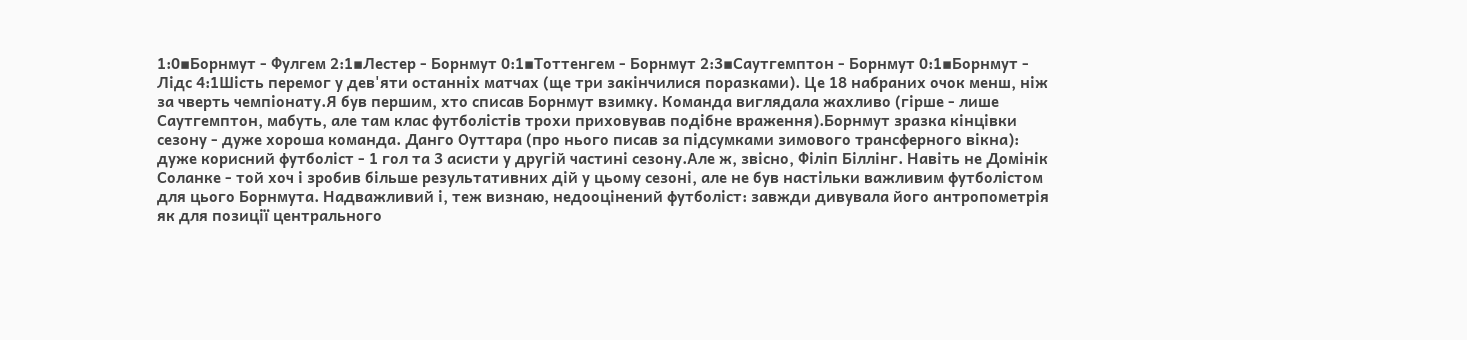1:0▪Борнмут - Фулгем 2:1▪Лестер - Борнмут 0:1▪Тоттенгем - Борнмут 2:3▪Саутгемптон - Борнмут 0:1▪Борнмут - Лідс 4:1Шість перемог у дев'яти останніх матчах (ще три закінчилися поразками). Це 18 набраних очок менш, ніж за чверть чемпіонату.Я був першим, хто списав Борнмут взимку. Команда виглядала жахливо (гірше - лише Саутгемптон, мабуть, але там клас футболістів трохи приховував подібне враження).Борнмут зразка кінцівки сезону - дуже хороша команда. Данго Оуттара (про нього писав за підсумками зимового трансферного вікна): дуже корисний футболіст - 1 гол та 3 асисти у другій частині сезону.Але ж, звісно, Філіп Біллінг. Навіть не Домінік Соланке - той хоч і зробив більше результативних дій у цьому сезоні, але не був настільки важливим футболістом для цього Борнмута. Надважливий і, теж визнаю, недооцінений футболіст: завжди дивувала його антропометрія як для позиції центрального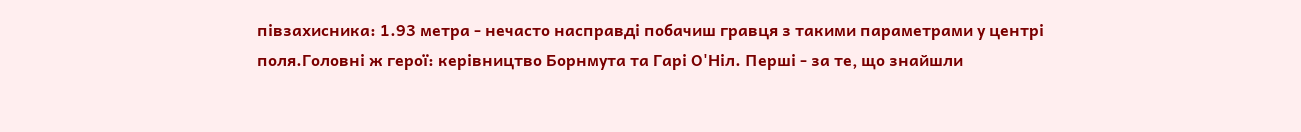півзахисника: 1.93 метра - нечасто насправді побачиш гравця з такими параметрами у центрі поля.Головні ж герої: керівництво Борнмута та Гарі О'Ніл. Перші - за те, що знайшли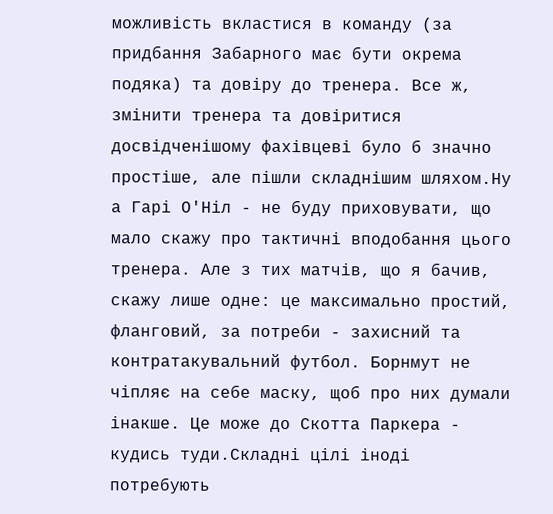можливість вкластися в команду (за придбання Забарного має бути окрема подяка) та довіру до тренера. Все ж, змінити тренера та довіритися досвідченішому фахівцеві було б значно простіше, але пішли складнішим шляхом.Ну а Гарі О'Ніл - не буду приховувати, що мало скажу про тактичні вподобання цього тренера. Але з тих матчів, що я бачив, скажу лише одне: це максимально простий, фланговий, за потреби - захисний та контратакувальний футбол. Борнмут не чіпляє на себе маску, щоб про них думали інакше. Це може до Скотта Паркера - кудись туди.Складні цілі іноді потребують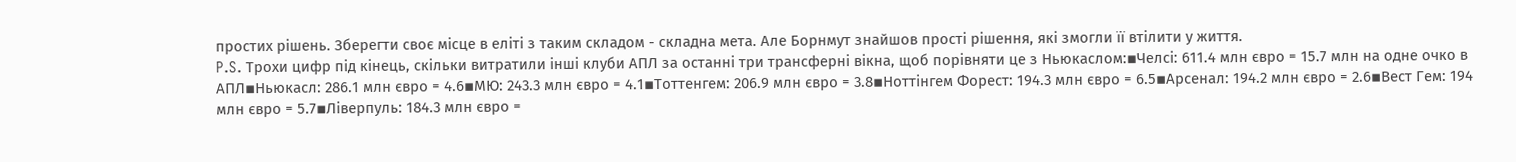простих рішень. Зберегти своє місце в еліті з таким складом - складна мета. Але Борнмут знайшов прості рішення, які змогли її втілити у життя.
P.S. Трохи цифр під кінець, скільки витратили інші клуби АПЛ за останні три трансферні вікна, щоб порівняти це з Ньюкаслом:▪Челсі: 611.4 млн євро = 15.7 млн на одне очко в АПЛ▪Ньюкасл: 286.1 млн євро = 4.6▪МЮ: 243.3 млн євро = 4.1▪Тоттенгем: 206.9 млн євро = 3.8▪Ноттінгем Форест: 194.3 млн євро = 6.5▪Арсенал: 194.2 млн євро = 2.6▪Вест Гем: 194 млн євро = 5.7▪Ліверпуль: 184.3 млн євро =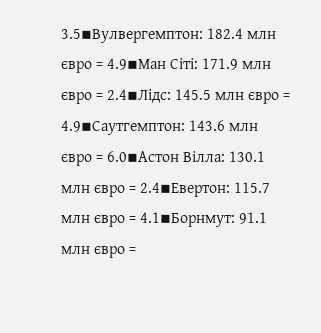3.5▪Вулвергемптон: 182.4 млн євро = 4.9▪Ман Сіті: 171.9 млн євро = 2.4▪Лідс: 145.5 млн євро = 4.9▪Саутгемптон: 143.6 млн євро = 6.0▪Астон Вілла: 130.1 млн євро = 2.4▪Евертон: 115.7 млн євро = 4.1▪Борнмут: 91.1 млн євро =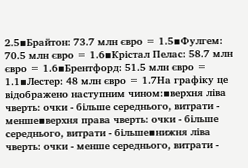2.5▪Брайтон: 73.7 млн євро = 1.5▪Фулгем: 70.5 млн євро = 1.6▪Крістал Пелас: 58.7 млн євро = 1.6▪Брентфорд: 51.5 млн євро = 1.1▪Лестер: 48 млн євро = 1.7На графіку це відображено наступним чином:▪верхня ліва чверть: очки - більше середнього, витрати - менше▪верхня права чверть: очки - більше середнього, витрати - більше▪нижня ліва чверть: очки - менше середнього, витрати -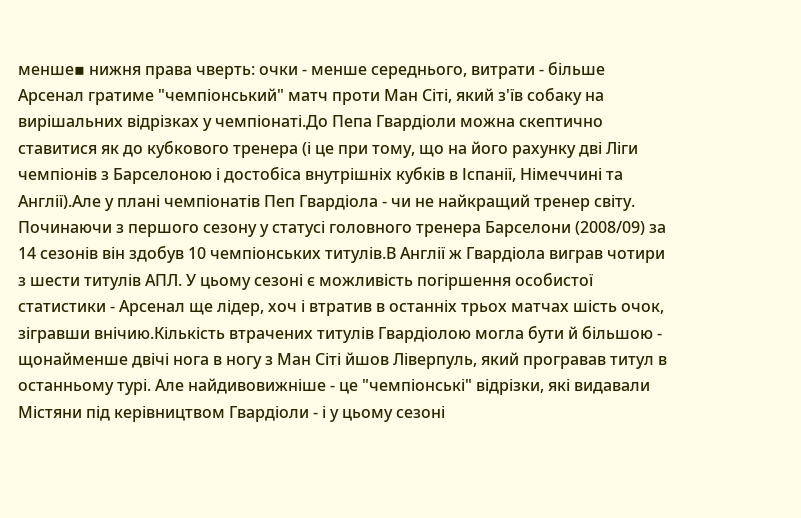менше▪ нижня права чверть: очки - менше середнього, витрати - більше
Арсенал гратиме "чемпіонський" матч проти Ман Сіті, який з'їв собаку на вирішальних відрізках у чемпіонаті.До Пепа Гвардіоли можна скептично ставитися як до кубкового тренера (і це при тому, що на його рахунку дві Ліги чемпіонів з Барселоною і достобіса внутрішніх кубків в Іспанії, Німеччині та Англії).Але у плані чемпіонатів Пеп Гвардіола - чи не найкращий тренер світу. Починаючи з першого сезону у статусі головного тренера Барселони (2008/09) за 14 сезонів він здобув 10 чемпіонських титулів.В Англії ж Гвардіола виграв чотири з шести титулів АПЛ. У цьому сезоні є можливість погіршення особистої статистики - Арсенал ще лідер, хоч і втратив в останніх трьох матчах шість очок, зігравши внічию.Кількість втрачених титулів Гвардіолою могла бути й більшою - щонайменше двічі нога в ногу з Ман Сіті йшов Ліверпуль, який програвав титул в останньому турі. Але найдивовижніше - це "чемпіонські" відрізки, які видавали Містяни під керівництвом Гвардіоли - і у цьому сезоні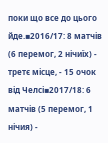поки що все до цього йде.▪2016/17: 8 матчів (6 перемог, 2 нічиїх) - третє місце, - 15 очок від Челсі▪2017/18: 6 матчів (5 перемог, 1 нічия) -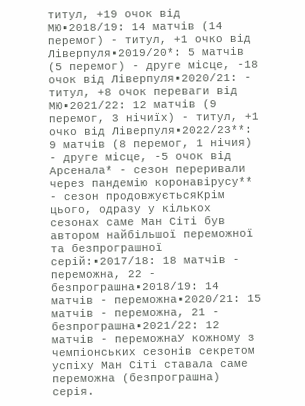титул, +19 очок від МЮ▪2018/19: 14 матчів (14 перемог) - титул, +1 очко від Ліверпуля▪2019/20*: 5 матчів (5 перемог) - друге місце, -18 очок від Ліверпуля▪2020/21: - титул, +8 очок переваги від МЮ▪2021/22: 12 матчів (9 перемог, 3 нічиїх) - титул, +1 очко від Ліверпуля▪2022/23**: 9 матчів (8 перемог, 1 нічия) - друге місце, -5 очок від Арсенала* - сезон переривали через пандемію коронавірусу** - сезон продовжуєтьсяКрім цього, одразу у кількох сезонах саме Ман Сіті був автором найбільшої переможної та безпрограшної серій:▪2017/18: 18 матчів - переможна, 22 - безпрограшна▪2018/19: 14 матчів - переможна▪2020/21: 15 матчів - переможна, 21 - безпрограшна▪2021/22: 12 матчів - переможнаУ кожному з чемпіонських сезонів секретом успіху Ман Сіті ставала саме переможна (безпрограшна) серія.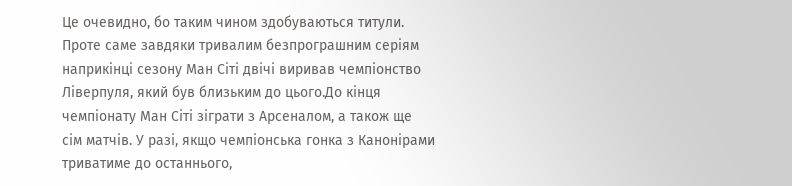Це очевидно, бо таким чином здобуваються титули. Проте саме завдяки тривалим безпрограшним серіям наприкінці сезону Ман Сіті двічі виривав чемпіонство Ліверпуля, який був близьким до цього.До кінця чемпіонату Ман Сіті зіграти з Арсеналом, а також ще сім матчів. У разі, якщо чемпіонська гонка з Канонірами триватиме до останнього,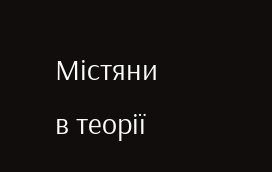Містяни в теорії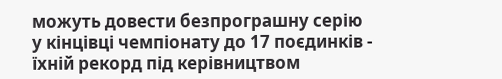можуть довести безпрограшну серію у кінцівці чемпіонату до 17 поєдинків - їхній рекорд під керівництвом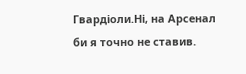Гвардіоли.Ні, на Арсенал би я точно не ставив.